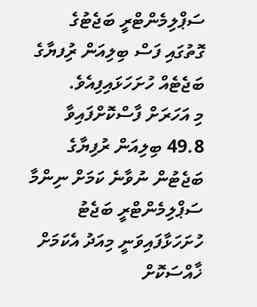ސަޕްލިމެންޓްރީ ބަޖެޓުގެ ގޮތުގައި ފަސް ބިލިއަން ރުިފޔާގެ ބަޖެޓެއް ހުށަހަޅައިފިއެވެ.
މި އަހަރަށް ފާސްކޮށްފައިވާ 49.8 ބިލިއަން ރުފިޔާގެ ބަޖެޓުން ނުވާނެ ކަމަށް ނިންމާ ސަޕްލިމެންޓްރީ ބަޖެޓު ހުށަހަޅާފައިވަނީ މިއަދު އެކަމަށް ޚާއްސަކޮށް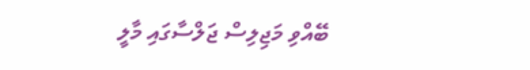ބޭއްވި މަޖިލިސް ޖަލްސާގައި މާލީ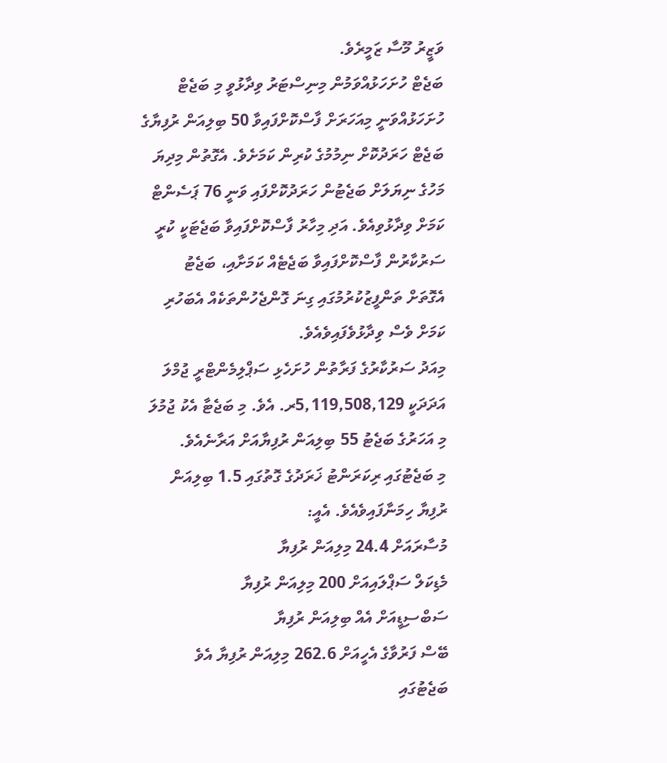ވަޒީރު މޫސާ ޒަމީރެވެ.
ބަޖެޓް ހުށަހަޅުއްވަމުން މިނިސްޓަރު ވިދާޅުވީ މި ބަޖެޓް ހުށަހަޅުއްވަނީ މިއަހަރަށް ފާސްކޮށްފައިވާ 50 ބިލިއަން ރުފިޔާގެ ބަޖެޓް ހަރަދުކޮށް ނިމުމުގެ ކުރިން ކަމަށެވެ. އެގޮތުން މިދިޔަ މަހުގެ ނިޔަލަށް ބަޖެޓުން ހަރަދުކޮށްފައި ވަނީ 76 ޕަސެންޓް ކަމަށް ވިދާޅުވިއެވެ. އަދި މިހާރު ފާސްކޮށްފައިވާ ބަޖެޓަކީ ކުރީ ސަރުކާރުން ފާސްކޮށްފައިވާ ބަޖެޓެއް ކަމަށާއި، ބަޖެޓު އެގޮތަށް ތަންފީޒުކުރުމުގައި ގިނަ ގޮންޖެހުންތަކެއް އެބަހުރި ކަމަށް ވެސް ވިދާޅުވެފައިވެއެވެ.
މިއަދު ސަރުކާރުގެ ފަރާތުން ހުށަހެޅި ސަޕްލިމެންޓްރީ ޖުމްލަ އަދަދަކީ 5,119,508,129ރ. އެވެ. މި ބަޖެޓާ އެކު ޖުމުލަ މި އަހަރުގެ ބަޖެޓު 55 ބިލިއަން ރުފިޔާއަށް އަރާނެއެވެ.
މި ބަޖެޓުގައި ރިކަރަންޓު ޚަރަދުގެ ގޮތުގައި 1.5 ބިލިއަން ރުފިޔާ ހިމަނާފައިވެއެވެ. އެއީ:
މުސާރައަށް 24.4 މިލިއަން ރުފިޔާ
މެޑިކަލް ސަޕްލައިއަށް 200 މިލިއަން ރުފިޔާ
ސަބްސިޑީއަށް އެއް ބިލިއަން ރުފިޔާ
ބޭސް ފަރުވާގެ އެހީއަށް 262.6 މިލިއަން ރުފިޔާ އެވެ
ބަޖެޓުގައި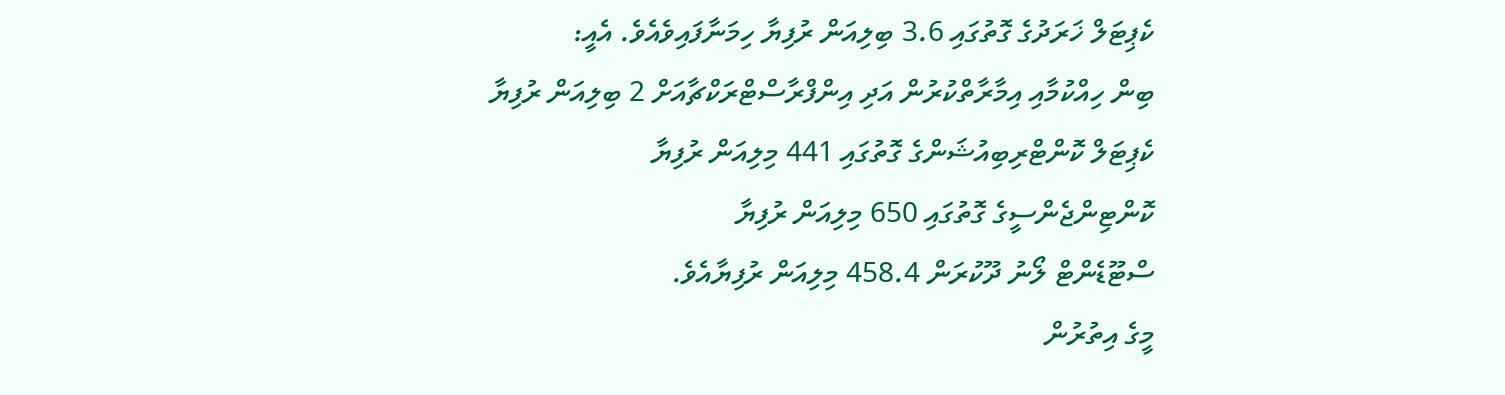ކެޕިޓަލް ޚަރަދުގެ ގޮތުގައި 3.6 ބިލިއަން ރުފިޔާ ހިމަނާފައިވެއެވެ. އެއީ:
ބިން ހިއްކުމާއި އިމާރާތްކުރުން އަދި އިންފްރާސްޓްރަކްޗާއަށް 2 ބިލިއަން ރުފިޔާ
ކެޕިޓަލް ކޮންޓްރިބިއުޝަންގެ ގޮތުގައި 441 މިލިއަން ރުފިޔާ
ކޮންޓިންޖެންސީގެ ގޮތުގައި 650 މިލިއަން ރުފިޔާ
ސްޓޫޑެންޓް ލޯނު ދޫކުރަން 458.4 މިލިއަން ރުފިޔާއެވެ.
މީގެ އިތުރުން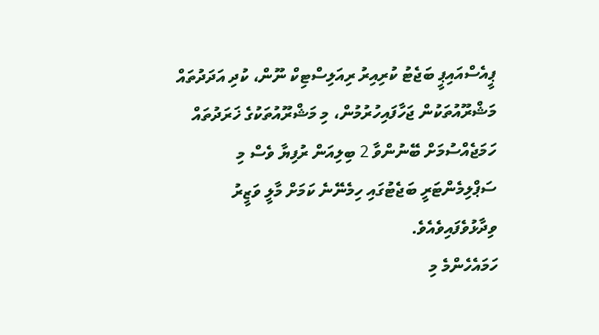ޕީއެސްއައިޕީ ބަޖެޓު ކުރިއިރު ރިއަލިސްޓިކް ނޫން، ކުދި އަދަދުތައް މަޝްރޫއުތަކުން ޖަހާފައިހުރުމުން، މި މަޝްރޫއުތަކުގެ ޚަރަދުތައް ހަމަޖެއްސުމަށް ބޭނުންވާ 2 ބިލިއަން ރުފިޔާ ވެސް މި ސަޕްލިމެންޓަރީ ބަޖެޓުގައި ހިމެނޭނެ ކަމަށް މާލީ ވަޒީރު ވިދާޅުވެފައިވެއެވެ.
ހަމައެހެންމެ މި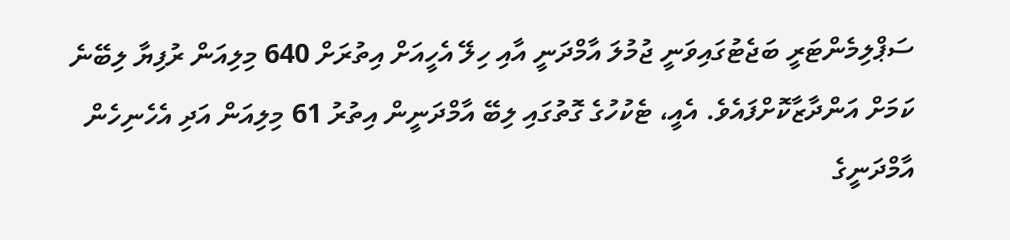ސަޕްލިމެންޓަރީ ބަޖެޓުގައިވަނީ ޖުމުލަ އާމްދަނީ އާއި ހިލޭ އެހީއަށް އިތުރަށް 640 މިލިއަން ރުފިޔާ ލިބޭނެ ކަމަށް އަންދާޒާކޮށްފައެވެ. އެއީ، ޓެކުހުގެ ގޮތުގައި ލިބޭ އާމްދަނީން އިތުރު 61 މިލިއަން އަދި އެހެނިހެން އާމްދަނީގެ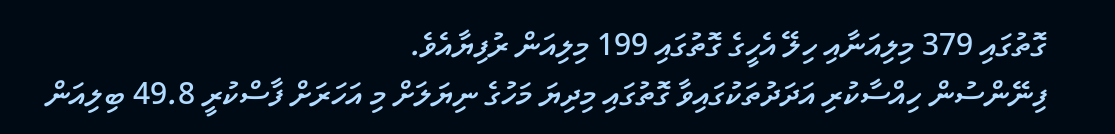ގޮތުގައި 379 މިލިއަނާއި ހިލޭ އެހީގެ ގޮތުގައި 199 މިލިއަން ރުފިޔާއެވެ.
ފިނޭންސުން ހިއްސާކުރި އަދަދުތަކުގައިވާ ގޮތުގައި މިދިޔަ މަހުގެ ނިޔަލަށް މި އަހަރަށް ފާސްކުރީ 49.8 ބިލިއަން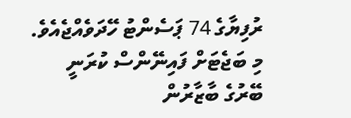ރުފިޔާގެ 74 ޕަސެންޓު ހޭދަވެއްޖެއެވެ. މި ބަޖެޓަށް ފައިނޭންސް ކުރަނީ ބޭރުގެ ބާޒާރުން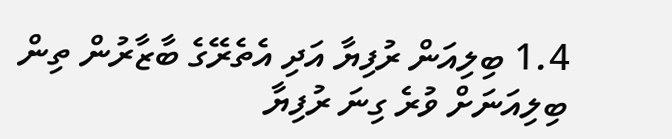1.4 ބިލިއަން ރުފިޔާ އަދި އެތެރޭގެ ބާޒާރުން ތިން ބިލިއަނަށް ވުރެ ގިނަ ރުފިޔާ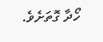ހޯދާ ގޮތަށެވެ.